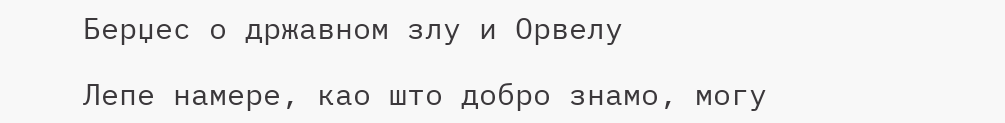Берџес о државном злу и Орвелу

Лепе намере, као што добро знамо, могу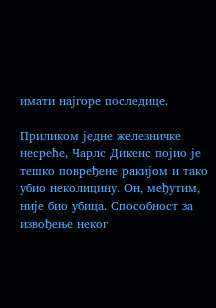имати најгоре последице.

Приликом једне железничке несреће, Чарлс Дикенс појио је тешко повређене ракијом и тако убио неколицину. Он, међутим, није био убица. Способност за извођење неког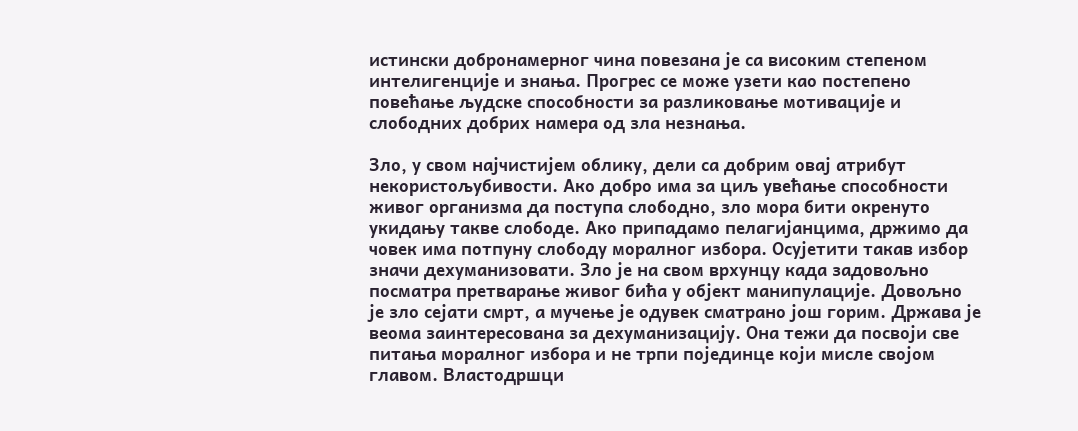истински добронамерног чина повезана је са високим степеном интелигенције и знања. Прогрес се може узети као постепено повећање људске способности за разликовање мотивације и слободних добрих намера од зла незнања.

Зло, у свом најчистијем облику, дели са добрим овај атрибут некористољубивости. Ако добро има за циљ увећање способности живог организма да поступа слободно, зло мора бити окренуто укидању такве слободе. Ако припадамо пелагијанцима, држимо да човек има потпуну слободу моралног избора. Осујетити такав избор значи дехуманизовати. Зло је на свом врхунцу када задовољно посматра претварање живог бића у објект манипулације. Довољно је зло сејати смрт, а мучење је одувек сматрано још горим. Држава је веома заинтересована за дехуманизацију. Она тежи да посвоји све питања моралног избора и не трпи појединце који мисле својом главом. Властодршци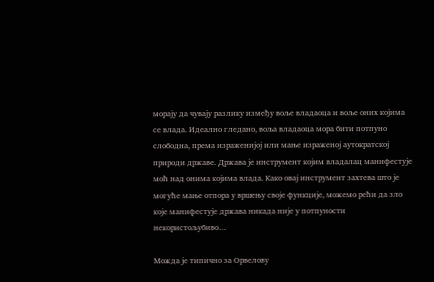морају да чувају разлику између воље владаоца и воље оних којима се влада. Идеално гледано, воља владаоца мора бити потпуно слободна, према израженијој или мање израженој аутократској природи државе. Држава је инструмент којим владалац манифестује моћ над онима којима влада. Како овај инструмент захтева што је могуће мање отпора у вршењу своје функције, можемо рећи да зло које манифестује држава никада није у потпуности некористољубиво…

Можда је типично за Орвелову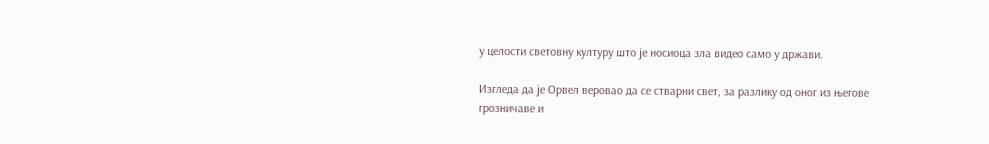у целости световну културу што је носиоца зла видео само у држави.

Изгледа да је Орвел веровао да се стварни свет, за разлику од оног из његове грозничаве и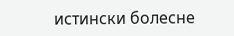истински болесне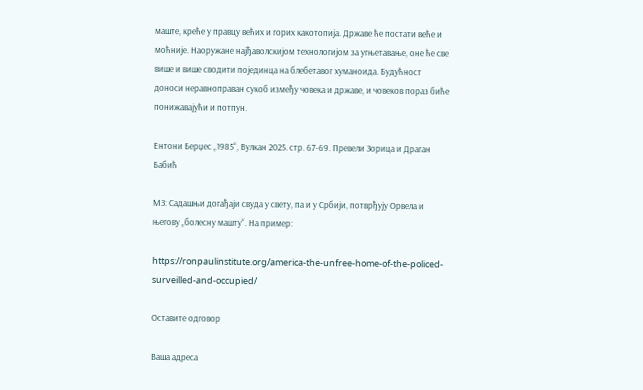маште, креће у правцу већих и горих какотопија. Државе ће постати веће и моћније. Наоружане најђаволскијом технологијом за угњетавање, оне ће све више и више сводити појединца на блебетавог хуманоида. Будућност доноси неравноправан сукоб између човека и државе, и човеков пораз биће понижавајући и потпун.

Ентони Берџес „1985“, Вулкан 2025. стр. 67-69. Превели Зорица и Драган Бабић

МЗ: Садашњи догађаји свуда у свету, па и у Србији, потврђују Орвела и његову „болесну машту“. На пример:

https://ronpaulinstitute.org/america-the-unfree-home-of-the-policed-surveilled-and-occupied/

Оставите одговор

Ваша адреса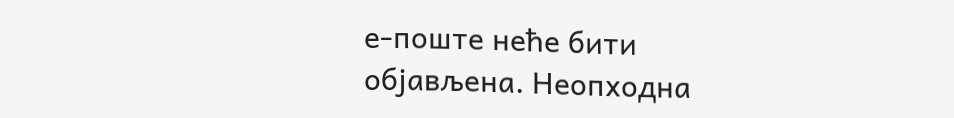е-поште неће бити објављена. Неопходна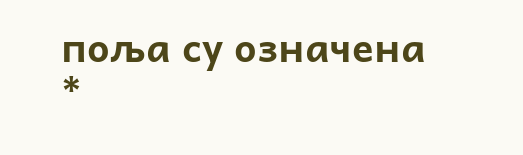поља су означена *